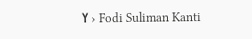Fodi Suliman Kanti ‹ ߌ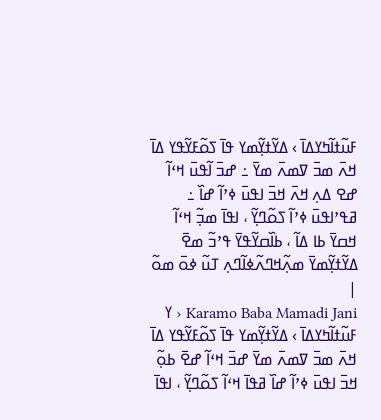ߓߎ߬ߙߊ߬ߤߌߡߊ߫ › ߡߌ߬ߙߌ߲߬ߘߌ ߟߊ߫ ߖߋ߬ߓߌ߬ߟߌ ߡߊ߫ ߞߍ߫ ߘߏ߫ ߜߘߍ߫ ߘߌ߫ ߸ ߝߏ߫ ߊ߬ߟߎ߫ ߞߵߊ߬ ߝߐ ߡߍ߲ ߞߍ߫ ߞߏ߫ ߊߟߎ߫ ߦߴߊ߬ ߝߊ߰ ߸ ߥߟߴߊߟߎ߫ ߦߴߊ߬ ߖߋ߬ߣߌ߲߬ ، ߊߟߊ߫ ߘߏ߲߬ ߞߵߊ߬ ߞߛߌ߫ ߕߊ ߡߊ߬ ، ߕߊ߰ߛߌ߬ߟߌ߫ ߟߴߏ߬ ߘߐ߫ ߡߌ߬ߙߌ߲߬ߘߌ߫ ߘߍ߲߬ߞߣߍ߬ߦߊ߬ߣߍ߲ ߠߎ߬ ߦߋ߫ ߘߋ߬ |
Karamo Baba Mamadi Jani ‹ ߌ ߓߎ߬ߙߊ߬ߤߌߡߊ߫ › ߡߌ߬ߙߌ߲߬ߘߌ ߟߊ߫ ߖߋ߬ߓߌ߬ߟߌ ߡߊ߫ ߞߍ߫ ߘߏ߫ ߜߘߍ߫ ߘߌ߫ ߝߏ߫ ߞߵߊ߬ ߝߐ߫ ߕߋ߲߬ ߞߏ߫ ߊߟߎ߫ ߦߴߊ߬ ߝߊ߰ ߥߟߊ߫ ߞߵߊ߬ ߖߋ߬ߣߌ߲߬ ، ߊߟߊ߫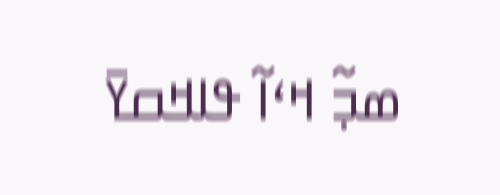ߘߏ߲߬ ߞߵߊ߬ ߟߊߞߛߌ߫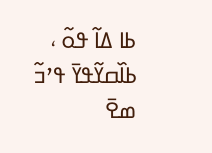ߕߊ ߡߊ߬ ߟߋ߬ ، ߕߊ߰ߛߌ߬ߟߌ߫ ߟߴߏ߬ ߘߐ߫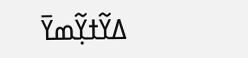ߡߌ߬ߙߌ߲߬ߘߌ߫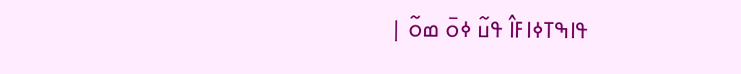ߟߊߒߠߦߊߓߊ߮ ߟߎ߬ ߦߋ߫ ߘߋ߬ |